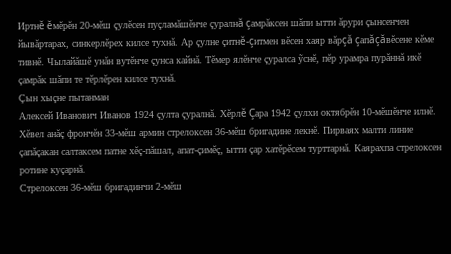Иртнĕ ĕмĕрĕн 20-мĕш çулĕсен пуçламăшĕнче çуралнă çамрăксен шăпи ытти ăрури çынсенчен йывăртарах, синкерлĕрех килсе тухнă. Ар çулне çитнĕ-çитмен вĕсен хаяр вăрçă çапăçăвĕсене кĕме тивнĕ. Чылайăшĕ унăн вутĕнче çунса кайнă. Тĕмер ялĕнче çуралса ỹснĕ, пĕр урамра пурăннă икĕ çамрăк шăпи те тĕрлĕрен килсе тухнă.
Çын хыçне пытанман
Алексей Иванович Иванов 1924 çулта çуралнă. Хĕрлĕ Çара 1942 çулхи октябрĕн 10-мĕшĕнче илнĕ. Хĕвел анăç фрончĕн 33-мĕш армин стрелоксен 36-мĕш бригадине лекнĕ. Пирваях малти линие çапăçакан салтаксем патне хĕç-пăшал, апат-çимĕç, ытти çар хатĕрĕсем турттарнă. Каярахпа стрелоксен ротине куçарнă.
Стрелоксен 36-мĕш бригадинчи 2-мĕш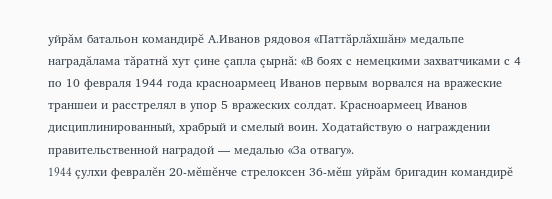уйрăм батальон командирĕ А.Иванов рядовоя «Паттăрлăхшăн» медальпе наградăлама тăратнă хут çине çапла çырнă: «В боях с немецкими захватчиками с 4 по 10 февраля 1944 года красноармеец Иванов первым ворвался на вражеские траншеи и расстрелял в упор 5 вражеских солдат. Красноармеец Иванов дисциплинированный, храбрый и смелый воин. Ходатайствую о награждении правительственной наградой — медалью «За отвагу».
1944 çулхи февралĕн 20-мĕшĕнче стрелоксен 36-мĕш уйрăм бригадин командирĕ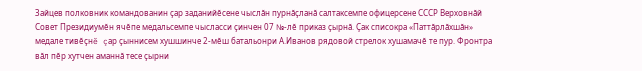Зайцев полковник командованин çар заданийĕсене чыслăн пурнăçланă салтаксемпе офицерсене СССР Верховнăй Совет Президиумĕн ячĕпе медальсемпе чысласси çинчен 07 №-лĕ приказ çырнă. Çак списокра «Паттăрлăхшăн» медале тивĕçнĕ çар çыннисем хушшинче 2-мĕш батальонри А.Иванов рядовой стрелок хушамачĕ те пур. Фронтра вăл пĕр хутчен аманнă тесе çырни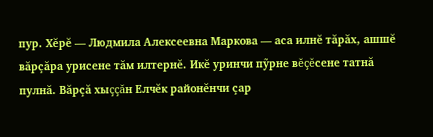пур. Хĕрĕ — Людмила Алексеевна Маркова — аса илнĕ тăрăх, ашшĕ вăрçăра урисене тăм илтернĕ. Икĕ уринчи пỹрне вĕçĕсене татнă пулнă. Вăрçă хыççăн Елчĕк районĕнчи çар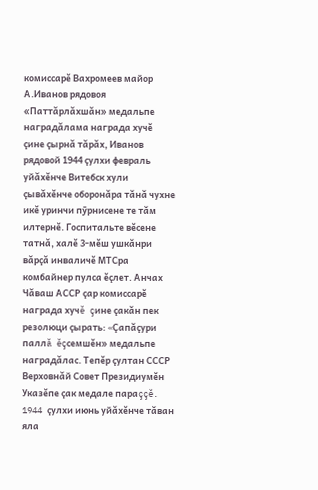комиссарĕ Вахромеев майор А.Иванов рядовоя «Паттăрлăхшăн» медальпе наградăлама награда хучĕ çине çырнă тăрăх, Иванов рядовой 1944 çулхи февраль уйăхĕнче Витебск хули çывăхĕнче оборонăра тăнă чухне икĕ уринчи пỹрнисене те тăм илтернĕ. Госпитальте вĕсене татнă, халĕ 3-мĕш ушкăнри вăрçă инваличĕ МТСра комбайнер пулса ĕçлет. Анчах Чăваш АССР çар комиссарĕ награда хучĕ çине çакăн пек резолюци çырать: «Çапăçури паллă ĕçсемшĕн» медальпе наградăлас. Тепĕр çултан СССР Верховнăй Совет Президиумĕн Указĕпе çак медале параççĕ.
1944 çулхи июнь уйăхĕнче тăван яла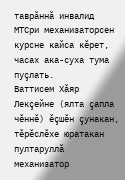таврăннă инвалид МТСри механизаторсен курсне кайса кĕрет, часах ака-суха тума пуçлать.
Ваттисем Хăяр Лекçейне (ялта çапла чĕннĕ) ĕçшĕн çунакан, тĕрĕслĕхе юратакан пултаруллă механизатор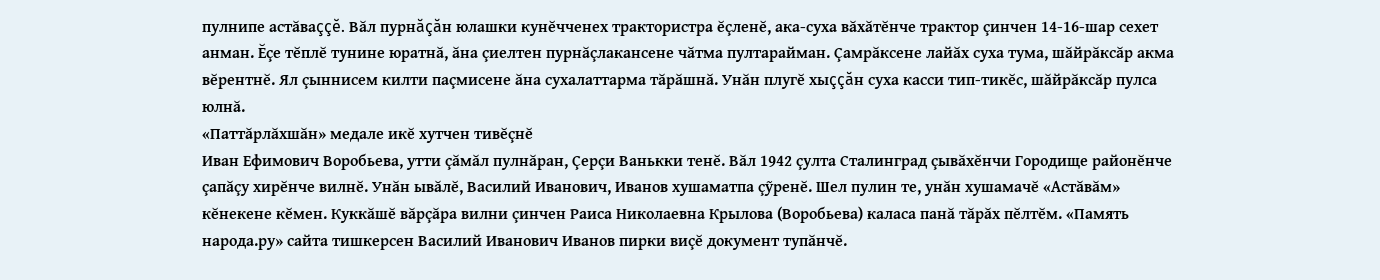пулнипе астăваççĕ. Вăл пурнăçăн юлашки кунĕчченех трактористра ĕçленĕ, ака-суха вăхăтĕнче трактор çинчен 14-16-шар сехет анман. Ĕçе тĕплĕ тунине юратнă, ăна çиелтен пурнăçлакансене чăтма пултарайман. Çамрăксене лайăх суха тума, шăйрăксăр акма вĕрентнĕ. Ял çыннисем килти паçмисене ăна сухалаттарма тăрăшнă. Унăн плугĕ хыççăн суха касси тип-тикĕс, шăйрăксăр пулса юлнă.
«Паттăрлăхшăн» медале икĕ хутчен тивĕçнĕ
Иван Ефимович Воробьева, утти çăмăл пулнăран, Çерçи Ванькки тенĕ. Вăл 1942 çулта Сталинград çывăхĕнчи Городище районĕнче çапăçу хирĕнче вилнĕ. Унăн ывăлĕ, Василий Иванович, Иванов хушаматпа çỹренĕ. Шел пулин те, унăн хушамачĕ «Астăвăм» кĕнекене кĕмен. Куккăшĕ вăрçăра вилни çинчен Раиса Николаевна Крылова (Воробьева) каласа панă тăрăх пĕлтĕм. «Память народа.ру» сайта тишкерсен Василий Иванович Иванов пирки виçĕ документ тупăнчĕ.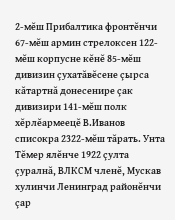2-мĕш Прибалтика фронтĕнчи 67-мĕш армин стрелоксен 122-мĕш корпусне кĕнĕ 85-мĕш дивизин çухатăвĕсене çырса кăтартнă донесенире çак дивизири 141-мĕш полк хĕрлĕармеецĕ В.Иванов списокра 2322-мĕш тăрать. Унта Тĕмер ялĕнче 1922 çулта çуралнă, ВЛКСМ членĕ, Мускав хулинчи Ленинград районĕнчи çар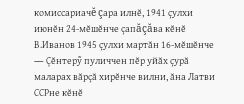комиссариачĕ çара илнĕ, 1941 çулхи июнĕн 24-мĕшĕнче çапăçăва кĕнĕ В.Иванов 1945 çулхи мартăн 16-мĕшĕнче — Çĕнтерỹ пуличчен пĕр уйăх çурă маларах вăрçă хирĕнче вилни, ăна Латви ССРне кĕнĕ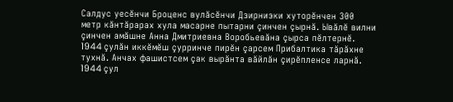Салдус уесĕнчи Броценс вулăсĕнчи Дзирниэки хуторĕнчен 300 метр кăнтăрарах хула масарне пытарни çинчен çырнă. Ывăлĕ вилни çинчен амăшне Анна Дмитриевна Воробьевăна çырса пĕлтернĕ.
1944 çулăн иккĕмĕш çурринче пирĕн çарсем Прибалтика тăрăхне тухнă. Анчах фашистсем çак вырăнта вăйлăн çирĕпленсе ларнă. 1944 çул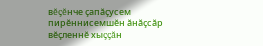вĕçĕнче çапăçусем пирĕннисемшĕн ăнăçсăр вĕçленнĕ хыççăн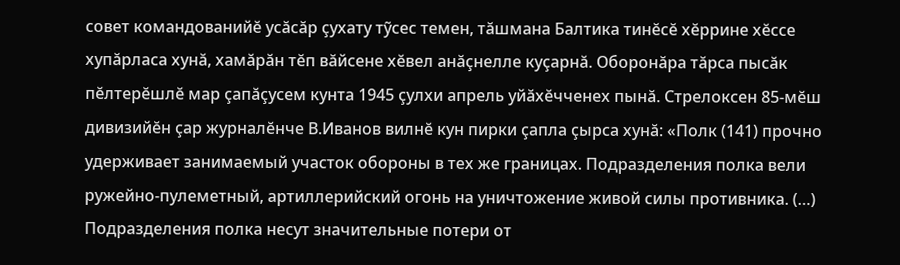совет командованийĕ усăсăр çухату тỹсес темен, тăшмана Балтика тинĕсĕ хĕррине хĕссе хупăрласа хунă, хамăрăн тĕп вăйсене хĕвел анăçнелле куçарнă. Оборонăра тăрса пысăк пĕлтерĕшлĕ мар çапăçусем кунта 1945 çулхи апрель уйăхĕчченех пынă. Стрелоксен 85-мĕш дивизийĕн çар журналĕнче В.Иванов вилнĕ кун пирки çапла çырса хунă: «Полк (141) прочно удерживает занимаемый участок обороны в тех же границах. Подразделения полка вели ружейно-пулеметный, артиллерийский огонь на уничтожение живой силы противника. (…) Подразделения полка несут значительные потери от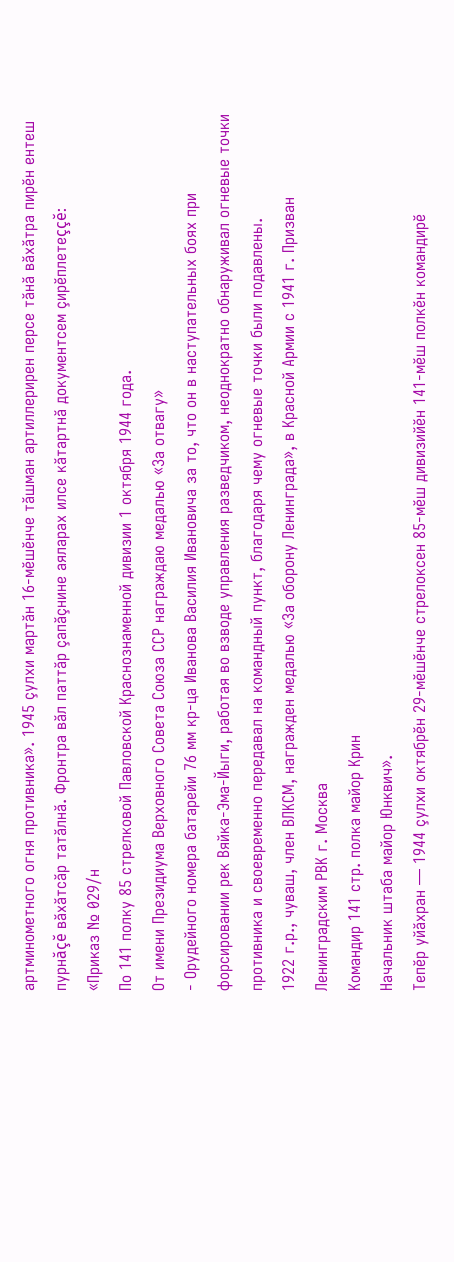артминометного огня противника». 1945 çулхи мартăн 16-мĕшĕнче тăшман артиллерирен персе тăнă вăхăтра пирĕн ентеш пурнăçĕ вăхăтсăр татăлнă. Фронтра вăл паттăр çапăçнине аяларах илсе кăтартнă документсем çирĕплетеççĕ:
«Приказ № 029/н
По 141 полку 85 стрелковой Павловской Краснознаменной дивизии 1 октября 1944 года.
От имени Президиума Верховного Совета Союза ССР награждаю медалью «За отвагу»
- Орудейного номера батарейи 76 мм кр-ца Иванова Василия Ивановича за то, что он в наступательных боях при форсировании рек Вяйка-Эма-Йыги, работая во взводе управления разведчиком, неоднократно обнаруживал огневые точки противника и своевременно передавал на командный пункт, благодаря чему огневые точки были подавлены.
1922 г.р., чуваш, член ВЛКСМ, награжден медалью «За оборону Ленинграда», в Красной Армии с 1941 г. Призван Ленинградским РВК г. Москва
Командир 141 стр. полка майор Крин
Начальник штаба майор Юнквич».
Тепĕр уйăхран — 1944 çулхи октябрĕн 29-мĕшĕнче стрелоксен 85-мĕш дивизийĕн 141-мĕш полкĕн командирĕ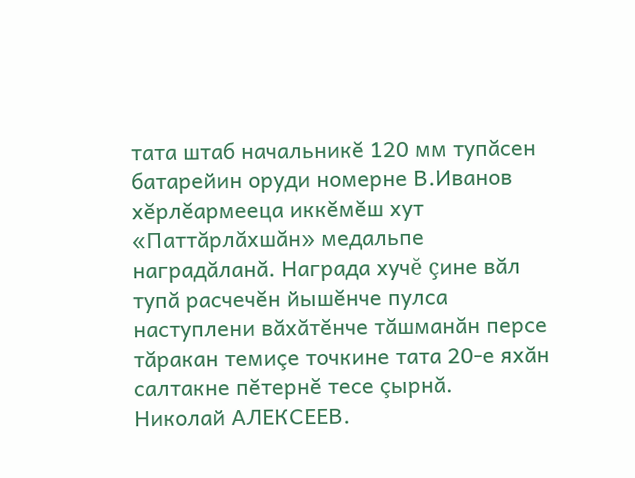тата штаб начальникĕ 120 мм тупăсен батарейин оруди номерне В.Иванов хĕрлĕармееца иккĕмĕш хут «Паттăрлăхшăн» медальпе наградăланă. Награда хучĕ çине вăл тупă расчечĕн йышĕнче пулса наступлени вăхăтĕнче тăшманăн персе тăракан темиçе точкине тата 20-е яхăн салтакне пĕтернĕ тесе çырнă.
Николай АЛЕКСЕЕВ.